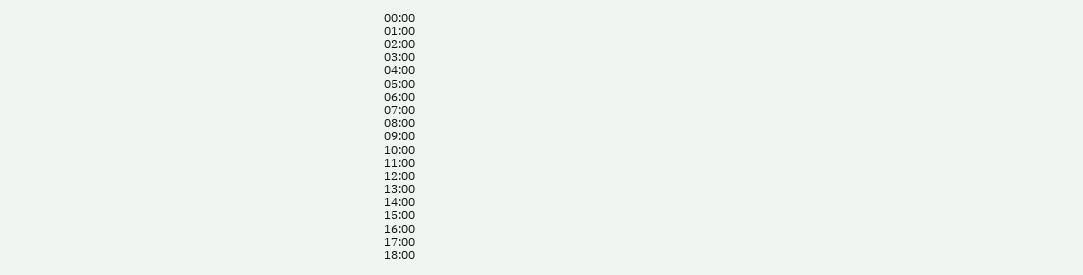00:00
01:00
02:00
03:00
04:00
05:00
06:00
07:00
08:00
09:00
10:00
11:00
12:00
13:00
14:00
15:00
16:00
17:00
18:00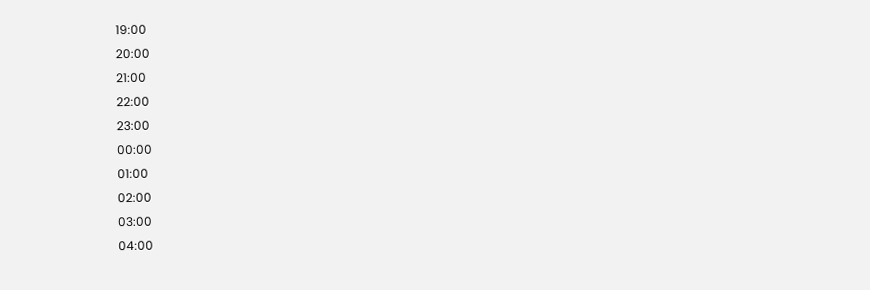19:00
20:00
21:00
22:00
23:00
00:00
01:00
02:00
03:00
04:00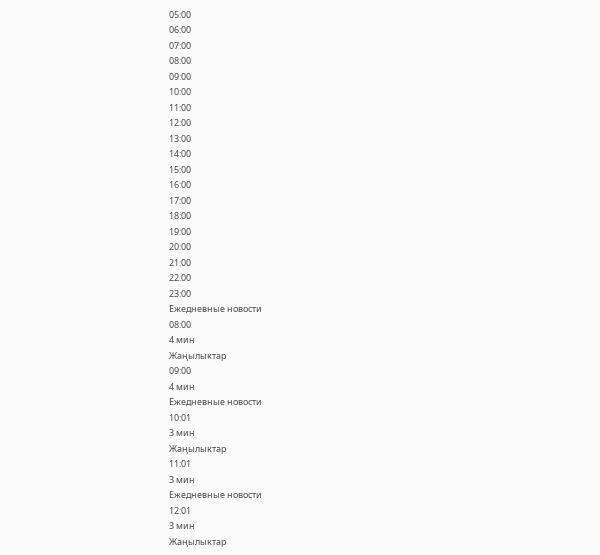05:00
06:00
07:00
08:00
09:00
10:00
11:00
12:00
13:00
14:00
15:00
16:00
17:00
18:00
19:00
20:00
21:00
22:00
23:00
Ежедневные новости
08:00
4 мин
Жаңылыктар
09:00
4 мин
Ежедневные новости
10:01
3 мин
Жаңылыктар
11:01
3 мин
Ежедневные новости
12:01
3 мин
Жаңылыктар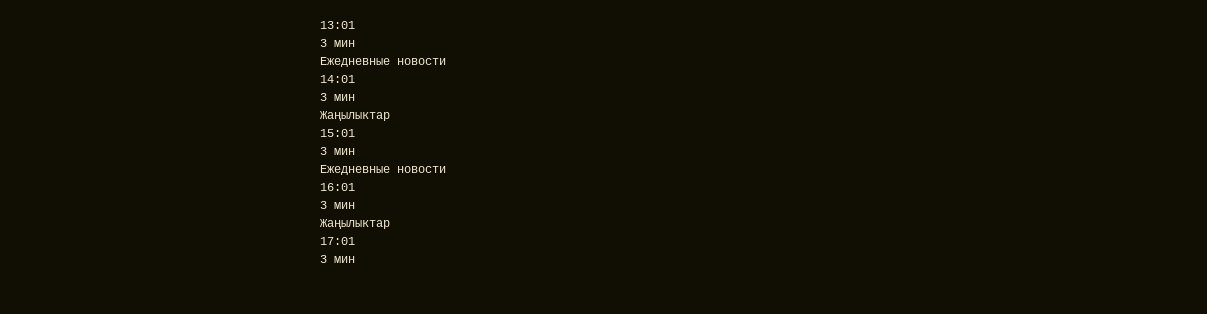13:01
3 мин
Ежедневные новости
14:01
3 мин
Жаңылыктар
15:01
3 мин
Ежедневные новости
16:01
3 мин
Жаңылыктар
17:01
3 мин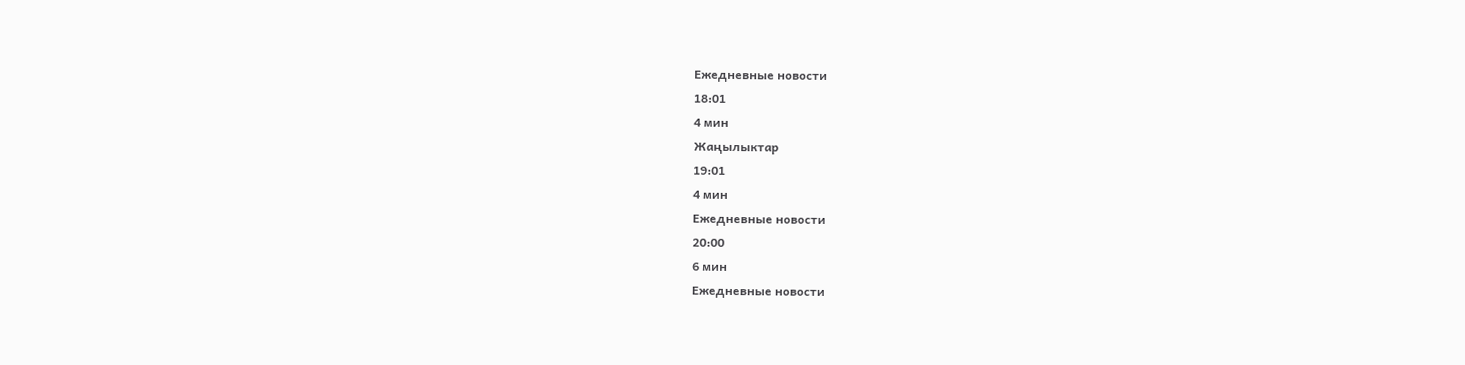Ежедневные новости
18:01
4 мин
Жаңылыктар
19:01
4 мин
Ежедневные новости
20:00
6 мин
Ежедневные новости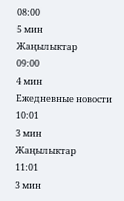08:00
5 мин
Жаңылыктар
09:00
4 мин
Ежедневные новости
10:01
3 мин
Жаңылыктар
11:01
3 мин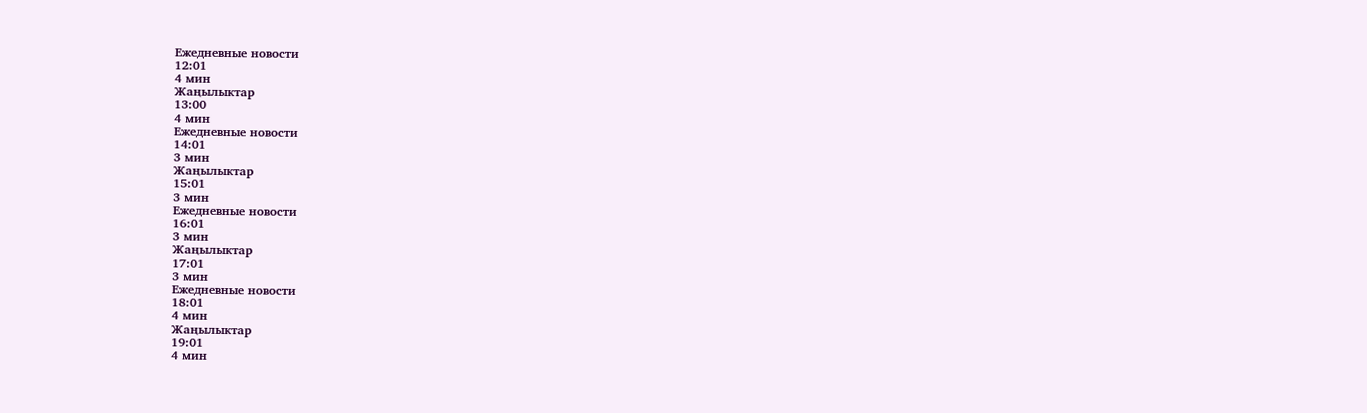Ежедневные новости
12:01
4 мин
Жаңылыктар
13:00
4 мин
Ежедневные новости
14:01
3 мин
Жаңылыктар
15:01
3 мин
Ежедневные новости
16:01
3 мин
Жаңылыктар
17:01
3 мин
Ежедневные новости
18:01
4 мин
Жаңылыктар
19:01
4 мин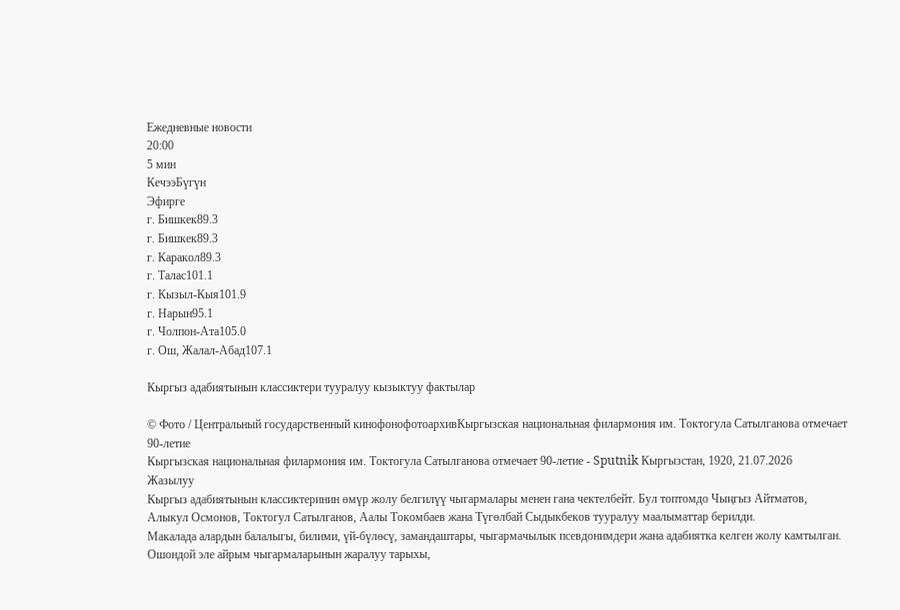Ежедневные новости
20:00
5 мин
КечээБүгүн
Эфирге
г. Бишкек89.3
г. Бишкек89.3
г. Каракол89.3
г. Талас101.1
г. Кызыл-Кыя101.9
г. Нарын95.1
г. Чолпон-Ата105.0
г. Ош, Жалал-Абад107.1

Кыргыз адабиятынын классиктери тууралуу кызыктуу фактылар

© Фото / Центральный государственный кинофонофотоархивКыргызская национальная филармония им. Токтогула Сатылганова отмечает 90-летие
Кыргызская национальная филармония им. Токтогула Сатылганова отмечает 90-летие - Sputnik Кыргызстан, 1920, 21.07.2026
Жазылуу
Кыргыз адабиятынын классиктеринин өмүр жолу белгилүү чыгармалары менен гана чектелбейт. Бул топтомдо Чыңгыз Айтматов, Алыкул Осмонов, Токтогул Сатылганов, Аалы Токомбаев жана Түгөлбай Сыдыкбеков тууралуу маалыматтар берилди.
Макалада алардын балалыгы, билими, үй-бүлөсү, замандаштары, чыгармачылык псевдонимдери жана адабиятка келген жолу камтылган. Ошондой эле айрым чыгармаларынын жаралуу тарыхы,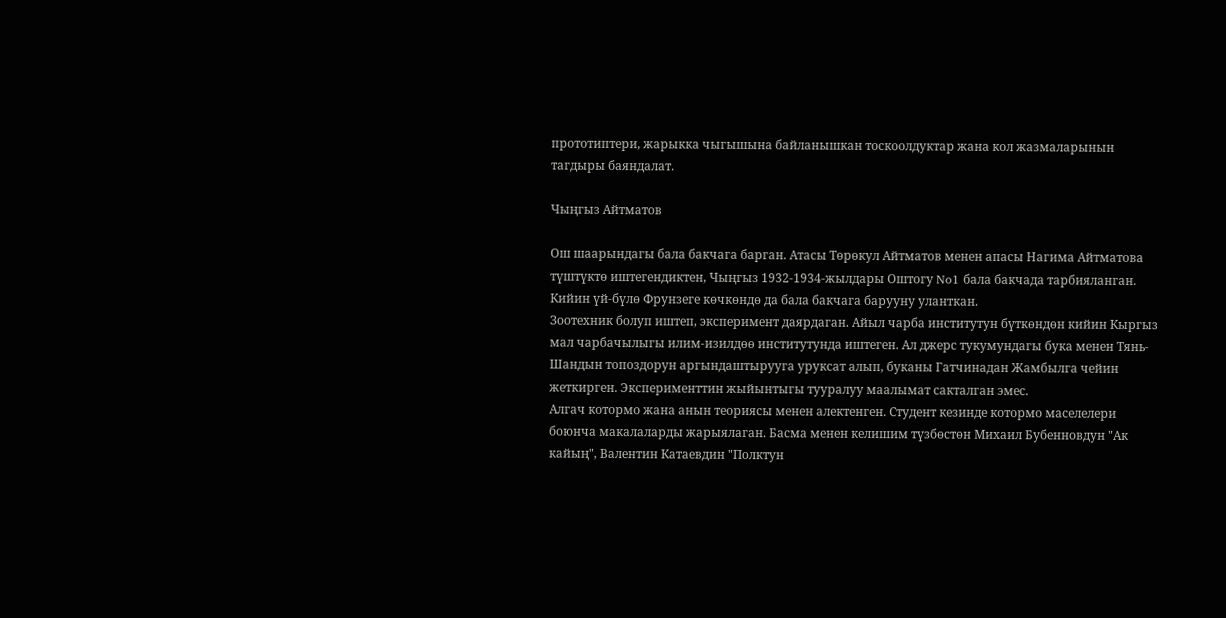прототиптери, жарыкка чыгышына байланышкан тоскоолдуктар жана кол жазмаларынын тагдыры баяндалат.

Чыңгыз Айтматов

Ош шаарындагы бала бакчага барган. Атасы Төрөкул Айтматов менен апасы Нагима Айтматова түштүктө иштегендиктен, Чыңгыз 1932-1934-жылдары Оштогу No1 бала бакчада тарбияланган. Кийин үй-бүлө Фрунзеге көчкөндө да бала бакчага барууну уланткан.
Зоотехник болуп иштеп, эксперимент даярдаган. Айыл чарба институтун бүткөндөн кийин Кыргыз мал чарбачылыгы илим-изилдөө институтунда иштеген. Ал джерс тукумундагы бука менен Тянь-Шандын топоздорун аргындаштырууга уруксат алып, буканы Гатчинадан Жамбылга чейин жеткирген. Эксперименттин жыйынтыгы тууралуу маалымат сакталган эмес.
Алгач котормо жана анын теориясы менен алектенген. Студент кезинде котормо маселелери боюнча макалаларды жарыялаган. Басма менен келишим түзбөстөн Михаил Бубенновдун "Ак кайың", Валентин Катаевдин "Полктун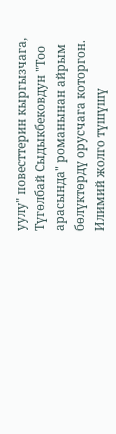уулу" повесттерин кыргызчага, Түгөлбай Сыдыкбековдун "Тоо арасында" романынан айрым бөлүктөрдү орусчага которгон.
Илимий жолго түшүшү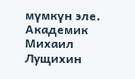мүмкүн эле. Академик Михаил Лущихин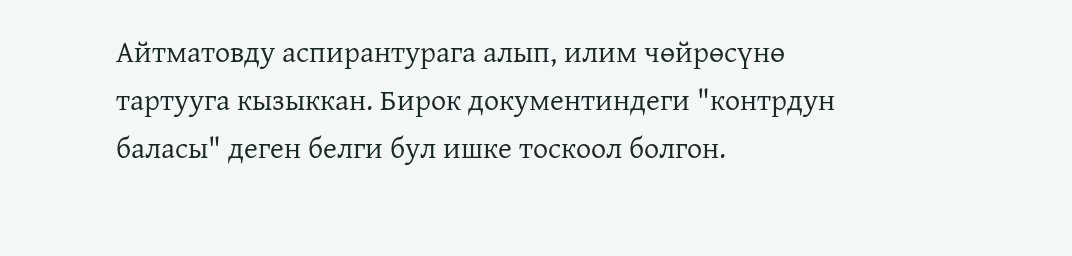Айтматовду аспирантурага алып, илим чөйрөсүнө тартууга кызыккан. Бирок документиндеги "контрдун баласы" деген белги бул ишке тоскоол болгон.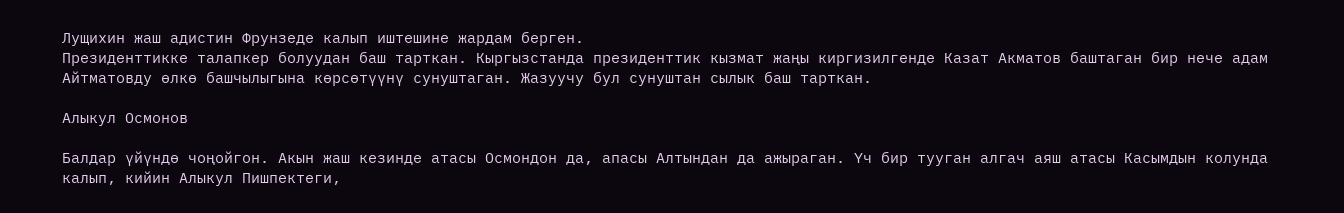Лущихин жаш адистин Фрунзеде калып иштешине жардам берген.
Президенттикке талапкер болуудан баш тарткан. Кыргызстанда президенттик кызмат жаңы киргизилгенде Казат Акматов баштаган бир нече адам Айтматовду өлкө башчылыгына көрсөтүүнү сунуштаган. Жазуучу бул сунуштан сылык баш тарткан.

Алыкул Осмонов

Балдар үйүндө чоңойгон. Акын жаш кезинде атасы Осмондон да, апасы Алтындан да ажыраган. Үч бир тууган алгач аяш атасы Касымдын колунда калып, кийин Алыкул Пишпектеги,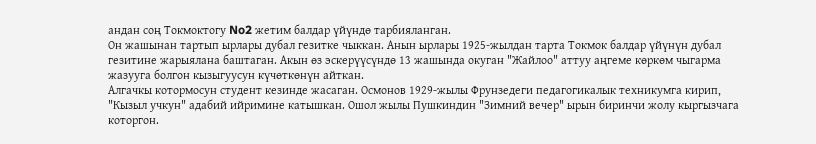андан соң Токмоктогу No2 жетим балдар үйүндө тарбияланган.
Он жашынан тартып ырлары дубал гезитке чыккан. Анын ырлары 1925-жылдан тарта Токмок балдар үйүнүн дубал гезитине жарыялана баштаган. Акын өз эскерүүсүндө 13 жашында окуган "Жайлоо" аттуу аңгеме көркөм чыгарма жазууга болгон кызыгуусун күчөткөнүн айткан.
Алгачкы котормосун студент кезинде жасаган. Осмонов 1929-жылы Фрунзедеги педагогикалык техникумга кирип, "Кызыл учкун" адабий ийримине катышкан. Ошол жылы Пушкиндин "Зимний вечер" ырын биринчи жолу кыргызчага которгон.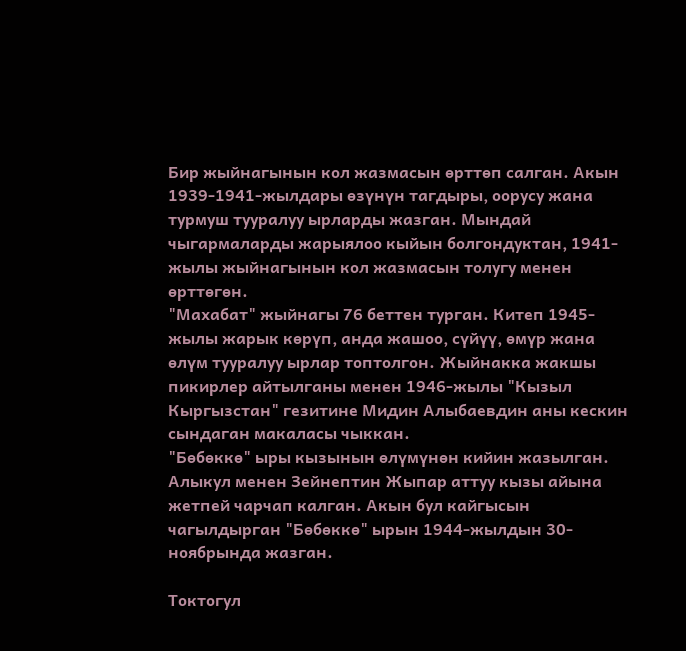Бир жыйнагынын кол жазмасын өрттөп салган. Акын 1939-1941-жылдары өзүнүн тагдыры, оорусу жана турмуш тууралуу ырларды жазган. Мындай чыгармаларды жарыялоо кыйын болгондуктан, 1941-жылы жыйнагынын кол жазмасын толугу менен өрттөгөн.
"Махабат" жыйнагы 76 беттен турган. Китеп 1945-жылы жарык көрүп, анда жашоо, сүйүү, өмүр жана өлүм тууралуу ырлар топтолгон. Жыйнакка жакшы пикирлер айтылганы менен 1946-жылы "Кызыл Кыргызстан" гезитине Мидин Алыбаевдин аны кескин сындаган макаласы чыккан.
"Бөбөккө" ыры кызынын өлүмүнөн кийин жазылган. Алыкул менен Зейнептин Жыпар аттуу кызы айына жетпей чарчап калган. Акын бул кайгысын чагылдырган "Бөбөккө" ырын 1944-жылдын 30-ноябрында жазган.

Токтогул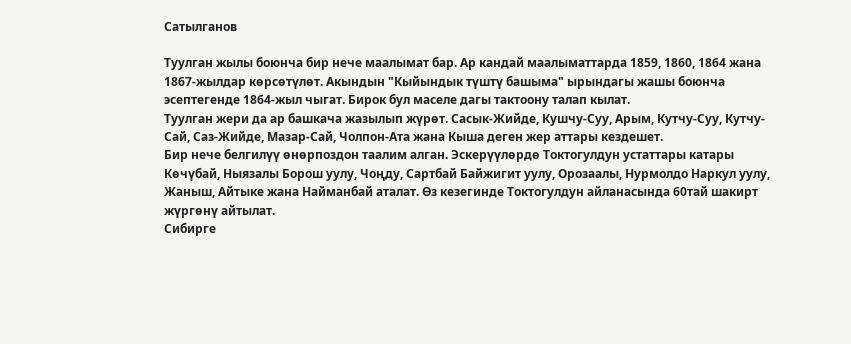Сатылганов

Туулган жылы боюнча бир нече маалымат бар. Ар кандай маалыматтарда 1859, 1860, 1864 жана 1867-жылдар көрсөтүлөт. Акындын "Кыйындык түштү башыма" ырындагы жашы боюнча эсептегенде 1864-жыл чыгат. Бирок бул маселе дагы тактоону талап кылат.
Туулган жери да ар башкача жазылып жүрөт. Сасык-Жийде, Кушчу-Суу, Арым, Кутчу-Суу, Кутчу-Сай, Саз-Жийде, Мазар-Сай, Чолпон-Ата жана Кыша деген жер аттары кездешет.
Бир нече белгилүү өнөрпоздон таалим алган. Эскерүүлөрдө Токтогулдун устаттары катары Көчүбай, Ныязалы Борош уулу, Чоңду, Сартбай Байжигит уулу, Орозаалы, Нурмолдо Наркул уулу, Жаныш, Айтыке жана Найманбай аталат. Өз кезегинде Токтогулдун айланасында 60тай шакирт жүргөнү айтылат.
Сибирге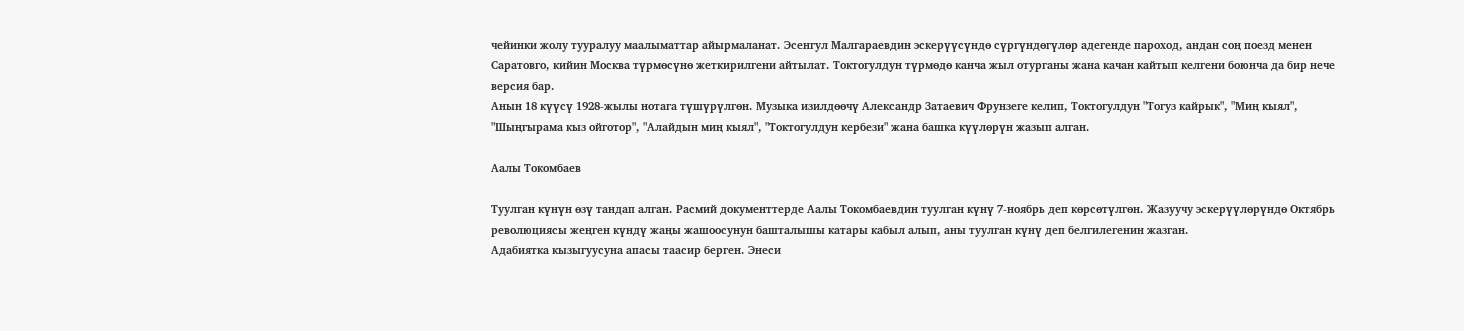чейинки жолу тууралуу маалыматтар айырмаланат. Эсенгул Малгараевдин эскерүүсүндө сүргүндөгүлөр адегенде пароход, андан соң поезд менен Саратовго, кийин Москва түрмөсүнө жеткирилгени айтылат. Токтогулдун түрмөдө канча жыл отурганы жана качан кайтып келгени боюнча да бир нече версия бар.
Анын 18 күүсү 1928-жылы нотага түшүрүлгөн. Музыка изилдөөчү Александр Затаевич Фрунзеге келип, Токтогулдун "Тогуз кайрык", "Миң кыял", "Шыңгырама кыз ойготор", "Алайдын миң кыял", "Токтогулдун кербези" жана башка күүлөрүн жазып алган.

Аалы Токомбаев

Туулган күнүн өзү тандап алган. Расмий документтерде Аалы Токомбаевдин туулган күнү 7-ноябрь деп көрсөтүлгөн. Жазуучу эскерүүлөрүндө Октябрь революциясы жеңген күндү жаңы жашоосунун башталышы катары кабыл алып, аны туулган күнү деп белгилегенин жазган.
Адабиятка кызыгуусуна апасы таасир берген. Энеси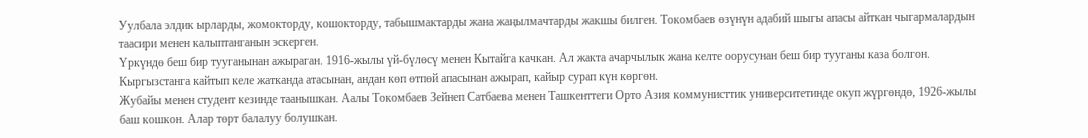Уулбала элдик ырларды, жомокторду, кошокторду, табышмактарды жана жаңылмачтарды жакшы билген. Токомбаев өзүнүн адабий шыгы апасы айткан чыгармалардын таасири менен калыптанганын эскерген.
Үркүндө беш бир тууганынан ажыраган. 1916-жылы үй-бүлөсү менен Кытайга качкан. Ал жакта ачарчылык жана келте оорусунан беш бир тууганы каза болгон. Кыргызстанга кайтып келе жатканда атасынан, андан көп өтпөй апасынан ажырап, кайыр сурап күн көргөн.
Жубайы менен студент кезинде таанышкан. Аалы Токомбаев Зейнеп Сатбаева менен Ташкенттеги Орто Азия коммунисттик университетинде окуп жүргөндө, 1926-жылы баш кошкон. Алар төрт балалуу болушкан.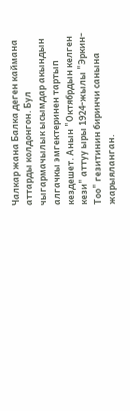Чалкар жана Балка деген каймана аттарды колдонгон. Бул чыгармачылык ысымдар акындын алгачкы эмгектеринен тартып кездешет. Анын "Октябрдын келген кези" аттуу ыры 1924-жылы "Эркин-Тоо" гезитинин биринчи санына жарыяланган.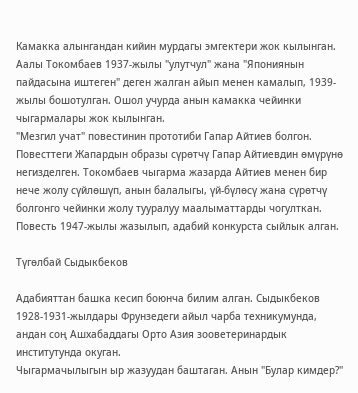Камакка алынгандан кийин мурдагы эмгектери жок кылынган. Аалы Токомбаев 1937-жылы "улутчул" жана "Япониянын пайдасына иштеген" деген жалган айып менен камалып, 1939-жылы бошотулган. Ошол учурда анын камакка чейинки чыгармалары жок кылынган.
"Мезгил учат" повестинин прототиби Гапар Айтиев болгон. Повесттеги Жапардын образы сүрөтчү Гапар Айтиевдин өмүрүнө негизделген. Токомбаев чыгарма жазарда Айтиев менен бир нече жолу сүйлөшүп, анын балалыгы, үй-бүлөсү жана сүрөтчү болгонго чейинки жолу тууралуу маалыматтарды чогулткан. Повесть 1947-жылы жазылып, адабий конкурста сыйлык алган.

Түгөлбай Сыдыкбеков

Адабияттан башка кесип боюнча билим алган. Сыдыкбеков 1928-1931-жылдары Фрунзедеги айыл чарба техникумунда, андан соң Ашхабаддагы Орто Азия зооветеринардык институтунда окуган.
Чыгармачылыгын ыр жазуудан баштаган. Анын "Булар кимдер?"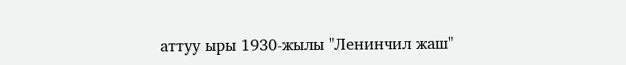аттуу ыры 1930-жылы "Ленинчил жаш"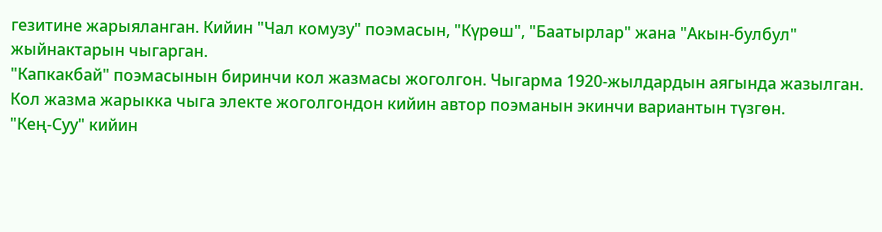гезитине жарыяланган. Кийин "Чал комузу" поэмасын, "Күрөш", "Баатырлар" жана "Акын-булбул" жыйнактарын чыгарган.
"Капкакбай" поэмасынын биринчи кол жазмасы жоголгон. Чыгарма 1920-жылдардын аягында жазылган. Кол жазма жарыкка чыга электе жоголгондон кийин автор поэманын экинчи вариантын түзгөн.
"Кең-Суу" кийин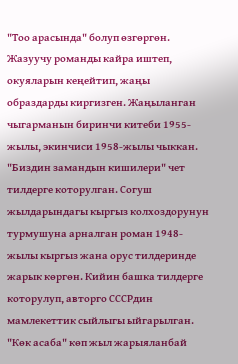"Тоо арасында" болуп өзгөргөн. Жазуучу романды кайра иштеп, окуяларын кеңейтип, жаңы образдарды киргизген. Жаңыланган чыгарманын биринчи китеби 1955-жылы, экинчиси 1958-жылы чыккан.
"Биздин замандын кишилери" чет тилдерге которулган. Согуш жылдарындагы кыргыз колхоздорунун турмушуна арналган роман 1948-жылы кыргыз жана орус тилдеринде жарык көргөн. Кийин башка тилдерге которулуп, авторго СССРдин мамлекеттик сыйлыгы ыйгарылган.
"Көк асаба" көп жыл жарыяланбай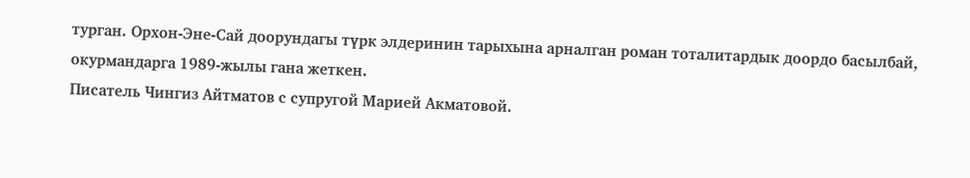турган. Орхон-Эне-Сай доорундагы түрк элдеринин тарыхына арналган роман тоталитардык доордо басылбай, окурмандарга 1989-жылы гана жеткен.
Писатель Чингиз Айтматов с супругой Марией Акматовой.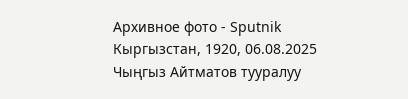Архивное фото - Sputnik Кыргызстан, 1920, 06.08.2025
Чыңгыз Айтматов тууралуу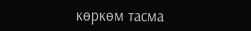көркөм тасма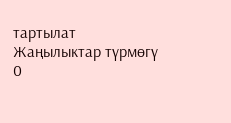тартылат
Жаңылыктар түрмөгү
0